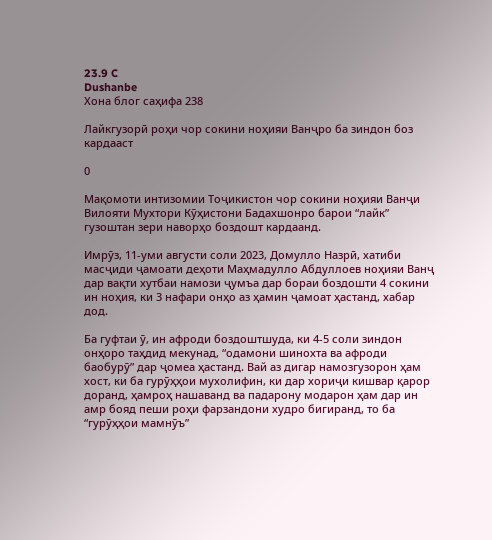23.9 C
Dushanbe
Хона блог саҳифа 238

Лайкгузорӣ роҳи чор сокини ноҳияи Ванҷро ба зиндон боз кардааст

0

Мақомоти интизомии Тоҷикистон чор сокини ноҳияи Ванҷи Вилояти Мухтори Кӯҳистони Бадахшонро барои “лайк” гузоштан зери наворҳо боздошт кардаанд.

Имрӯз, 11-уми августи соли 2023, Домулло Назрӣ, хатиби масҷиди ҷамоати деҳоти Маҳмадулло Абдуллоев ноҳияи Ванҷ дар вақти хутбаи намози ҷумъа дар бораи боздошти 4 сокини ин ноҳия, ки 3 нафари онҳо аз ҳамин ҷамоат ҳастанд, хабар дод.

Ба гуфтаи ӯ, ин афроди боздоштшуда, ки 4-5 соли зиндон онҳоро таҳдид мекунад, “одамони шинохта ва афроди баобурӯ” дар ҷомеа ҳастанд. Вай аз дигар намозгузорон ҳам хост, ки ба гурӯҳҳои мухолифин, ки дар хориҷи кишвар қарор доранд, ҳамроҳ нашаванд ва падарону модарон ҳам дар ин амр бояд пеши роҳи фарзандони худро бигиранд, то ба “гурӯҳҳои мамнӯъ”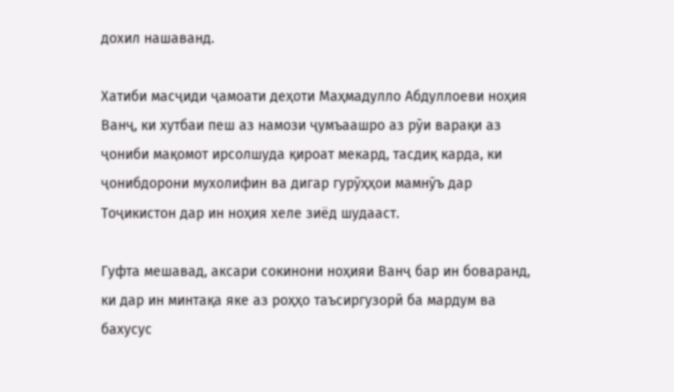дохил нашаванд.

Хатиби масҷиди ҷамоати деҳоти Маҳмадулло Абдуллоеви ноҳия Ванҷ, ки хутбаи пеш аз намози ҷумъаашро аз рӯи варақи аз ҷониби мақомот ирсолшуда қироат мекард, тасдиқ карда, ки ҷонибдорони мухолифин ва дигар гурӯҳҳои мамнӯъ дар Тоҷикистон дар ин ноҳия хеле зиёд шудааст.

Гуфта мешавад, аксари сокинони ноҳияи Ванҷ бар ин боваранд, ки дар ин минтақа яке аз роҳҳо таъсиргузорӣ ба мардум ва бахусус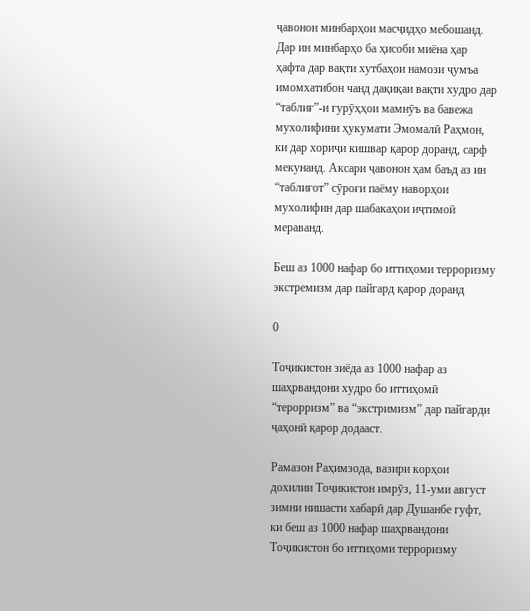ҷавонон минбарҳои масҷидҳо мебошанд. Дар ин минбарҳо ба ҳисоби миёна ҳар ҳафта дар вақти хутбаҳои намози ҷумъа имомхатибон чанд дақиқаи вақти худро дар “таблиғ”-и гурӯҳҳои мамнӯъ ва бавежа мухолифини ҳукумати Эмомалӣ Раҳмон, ки дар хориҷи кишвар қарор доранд, сарф мекунанд. Аксари ҷавонон ҳам баъд аз ин “таблиғот” сӯроғи паёму наворҳои мухолифин дар шабакаҳои иҷтимоӣ мераванд.

Беш аз 1000 нафар бо иттиҳоми терроризму экстремизм дар пайгард қарор доранд

0

Тоҷикистон зиёда аз 1000 нафар аз шаҳрвандони худро бо иттиҳомӣ “терорризм” ва “экстримизм” дар пайгарди ҷаҳонӣ қарор додааст.

Рамазон Раҳимзода, вазири корҳои дохилии Тоҷикистон имрӯз, 11-уми август зимни нишасти хабарӣ дар Душанбе гуфт, ки беш аз 1000 нафар шаҳрвандони Тоҷикистон бо иттиҳоми терроризму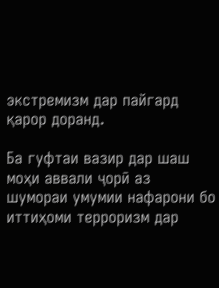экстремизм дар пайгард қарор доранд.

Ба гуфтаи вазир дар шаш моҳи аввали ҷорӣ аз шумораи умумии нафарони бо иттиҳоми терроризм дар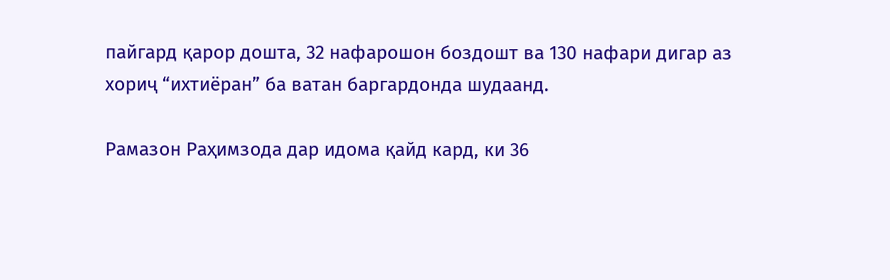пайгард қарор дошта, 32 нафарошон боздошт ва 130 нафари дигар аз хориҷ “ихтиёран” ба ватан баргардонда шудаанд.

Рамазон Раҳимзода дар идома қайд кард, ки 36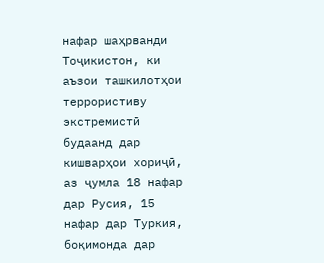нафар шаҳрванди Тоҷикистон, ки аъзои ташкилотҳои террористиву экстремистӣ будаанд дар кишварҳои хориҷӣ, аз ҷумла 18 нафар дар Русия, 15 нафар дар Туркия, боқимонда дар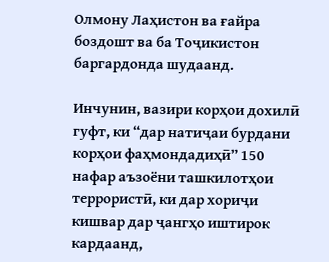Олмону Лаҳистон ва ғайра боздошт ва ба Тоҷикистон баргардонда шудаанд.

Инчунин, вазири корҳои дохилӣ гуфт, ки “дар натиҷаи бурдани корҳои фаҳмондадиҳӣ” 150 нафар аъзоёни ташкилотҳои террористӣ, ки дар хориҷи кишвар дар ҷангҳо иштирок кардаанд,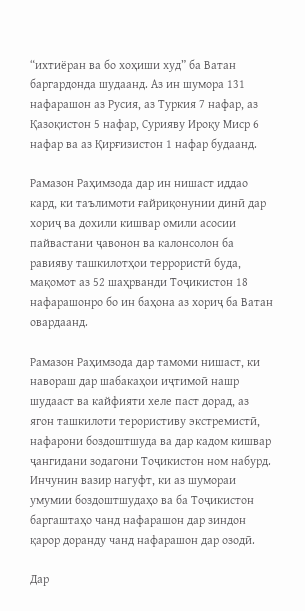“ихтиёран ва бо хоҳиши худ” ба Ватан баргардонда шудаанд. Аз ин шумора 131 нафарашон аз Русия, аз Туркия 7 нафар, аз Қазоқистон 5 нафар, Сурияву Ироқу Миср 6 нафар ва аз Қирғизистон 1 нафар будаанд.

Рамазон Раҳимзода дар ин нишаст иддао кард, ки таълимоти ғайриқонунии динӣ дар хориҷ ва дохили кишвар омили асосии пайвастани ҷавонон ва калонсолон ба равияву ташкилотҳои террористӣ буда, мақомот аз 52 шаҳрванди Тоҷикистон 18 нафарашонро бо ин баҳона аз хориҷ ба Ватан овардаанд.

Рамазон Раҳимзода дар тамоми нишаст, ки навораш дар шабакаҳои иҷтимоӣ нашр шудааст ва кайфияти хеле паст дорад, аз ягон ташкилоти терористиву экстремистӣ, нафарони боздоштшуда ва дар кадом кишвар ҷангидани зодагони Тоҷикистон ном набурд. Инчунин вазир нагуфт, ки аз шумораи умумии боздоштшудаҳо ва ба Тоҷикистон баргаштаҳо чанд нафарашон дар зиндон қарор доранду чанд нафарашон дар озодӣ.

Дар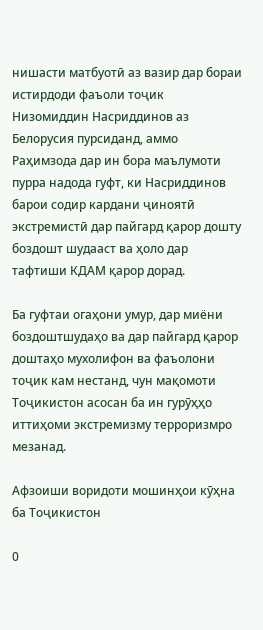нишасти матбуотӣ аз вазир дар бораи истирдоди фаъоли тоҷик Низомиддин Насриддинов аз Белорусия пурсиданд, аммо Раҳимзода дар ин бора маълумоти пурра надода гуфт, ки Насриддинов барои содир кардани ҷиноятӣ экстремистӣ дар пайгард қарор дошту боздошт шудааст ва ҳоло дар тафтиши КДАМ қарор дорад.

Ба гуфтаи огаҳони умур, дар миёни боздоштшудаҳо ва дар пайгард қарор доштаҳо мухолифон ва фаъолони тоҷик кам нестанд, чун мақомоти Тоҷикистон асосан ба ин гурӯҳҳо иттиҳоми экстремизму терроризмро мезанад.

Афзоиши воридоти мошинҳои кӯҳна ба Тоҷикистон

0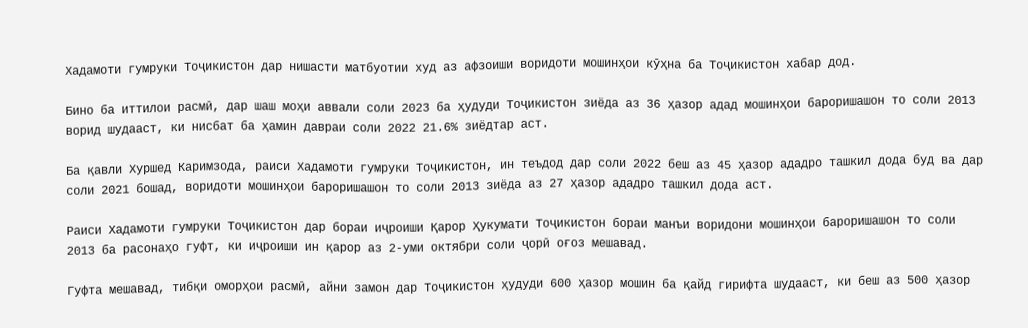Хадамоти гумруки Тоҷикистон дар нишасти матбуотии худ аз афзоиши воридоти мошинҳои кӯҳна ба Тоҷикистон хабар дод.

Бино ба иттилои расмӣ, дар шаш моҳи аввали соли 2023 ба ҳудуди Тоҷикистон зиёда аз 36 ҳазор адад мошинҳои бароришашон то соли 2013 ворид шудааст, ки нисбат ба ҳамин давраи соли 2022 21.6% зиёдтар аст.

Ба қавли Хуршед Каримзода, раиси Хадамоти гумруки Тоҷикистон, ин теъдод дар соли 2022 беш аз 45 ҳазор ададро ташкил дода буд ва дар соли 2021 бошад, воридоти мошинҳои бароришашон то соли 2013 зиёда аз 27 ҳазор ададро ташкил дода аст.

Раиси Хадамоти гумруки Тоҷикистон дар бораи иҷроиши Қарор Ҳукумати Тоҷикистон бораи манъи воридони мошинҳои бароришашон то соли 2013 ба расонаҳо гуфт, ки иҷроиши ин қарор аз 2-уми октябри соли ҷорӣ оғоз мешавад.

Гуфта мешавад, тибқи оморҳои расмӣ, айни замон дар Тоҷикистон ҳудуди 600 ҳазор мошин ба қайд гирифта шудааст, ки беш аз 500 ҳазор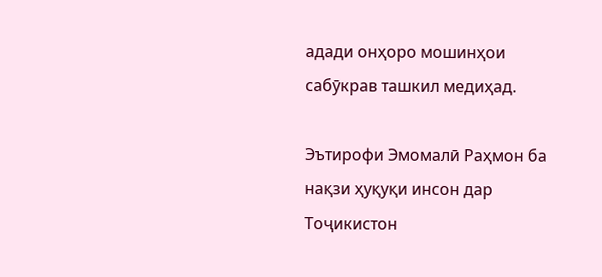адади онҳоро мошинҳои сабӯкрав ташкил медиҳад.

Эътирофи Эмомалӣ Раҳмон ба нақзи ҳуқуқи инсон дар Тоҷикистон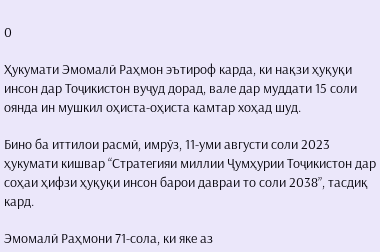0

Ҳукумати Эмомалӣ Раҳмон эътироф карда, ки нақзи ҳуқуқи инсон дар Тоҷикистон вуҷуд дорад, вале дар муддати 15 соли оянда ин мушкил оҳиста-оҳиста камтар хоҳад шуд.

Бино ба иттилои расмӣ, имрӯз, 11-уми августи соли 2023 ҳукумати кишвар “Стратегияи миллии Ҷумҳурии Тоҷикистон дар соҳаи ҳифзи ҳуқуқи инсон барои давраи то соли 2038”, тасдиқ кард.

Эмомалӣ Раҳмони 71-сола, ки яке аз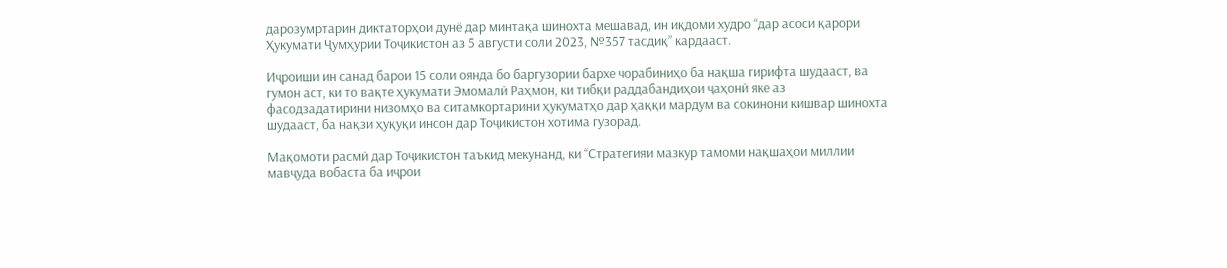дарозумртарин диктаторҳои дунё дар минтақа шинохта мешавад, ин иқдоми худро “дар асоси қарори Ҳукумати Ҷумҳурии Тоҷикистон аз 5 августи соли 2023, №357 тасдиқ” кардааст.

Иҷроиши ин санад барои 15 соли оянда бо баргузории бархе чорабиниҳо ба нақша гирифта шудааст, ва гумон аст, ки то вақте ҳукумати Эмомалӣ Раҳмон, ки тибқи раддабандиҳои ҷаҳонӣ яке аз фасодзадатирини низомҳо ва ситамкортарини ҳукуматҳо дар ҳаққи мардум ва сокинони кишвар шинохта шудааст, ба нақзи ҳуқуқи инсон дар Тоҷикистон хотима гузорад.

Мақомоти расмӣ дар Тоҷикистон таъкид мекунанд, ки “Стратегияи мазкур тамоми нақшаҳои миллии мавҷуда вобаста ба иҷрои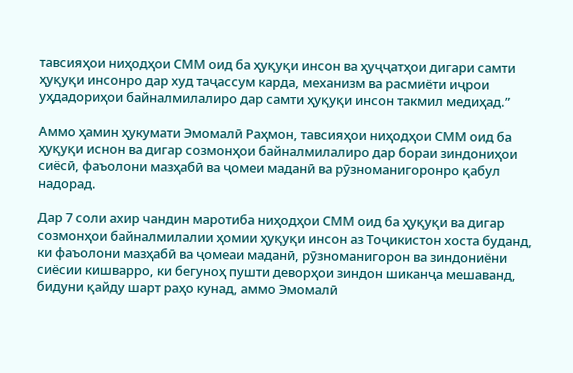тавсияҳои ниҳодҳои СММ оид ба ҳуқуқи инсон ва ҳуҷҷатҳои дигари самти ҳуқуқи инсонро дар худ таҷассум карда, механизм ва расмиёти иҷрои уҳдадориҳои байналмилалиро дар самти ҳуқуқи инсон такмил медиҳад.”

Аммо ҳамин ҳукумати Эмомалӣ Раҳмон, тавсияҳои ниҳодҳои СММ оид ба ҳуқуқи иснон ва дигар созмонҳои байналмилалиро дар бораи зиндониҳои сиёсӣ, фаъолони мазҳабӣ ва ҷомеи маданӣ ва рӯзноманигоронро қабул надорад.

Дар 7 соли ахир чандин маротиба ниҳодҳои СММ оид ба ҳуқуқи ва дигар созмонҳои байналмилалии ҳомии ҳуқуқи инсон аз Тоҷикистон хоста буданд, ки фаъолони мазҳабӣ ва ҷомеаи маданӣ, рӯзноманигорон ва зиндониёни сиёсии кишварро, ки бегуноҳ пушти деворҳои зиндон шиканҷа мешаванд, бидуни қайду шарт раҳо кунад, аммо Эмомалӣ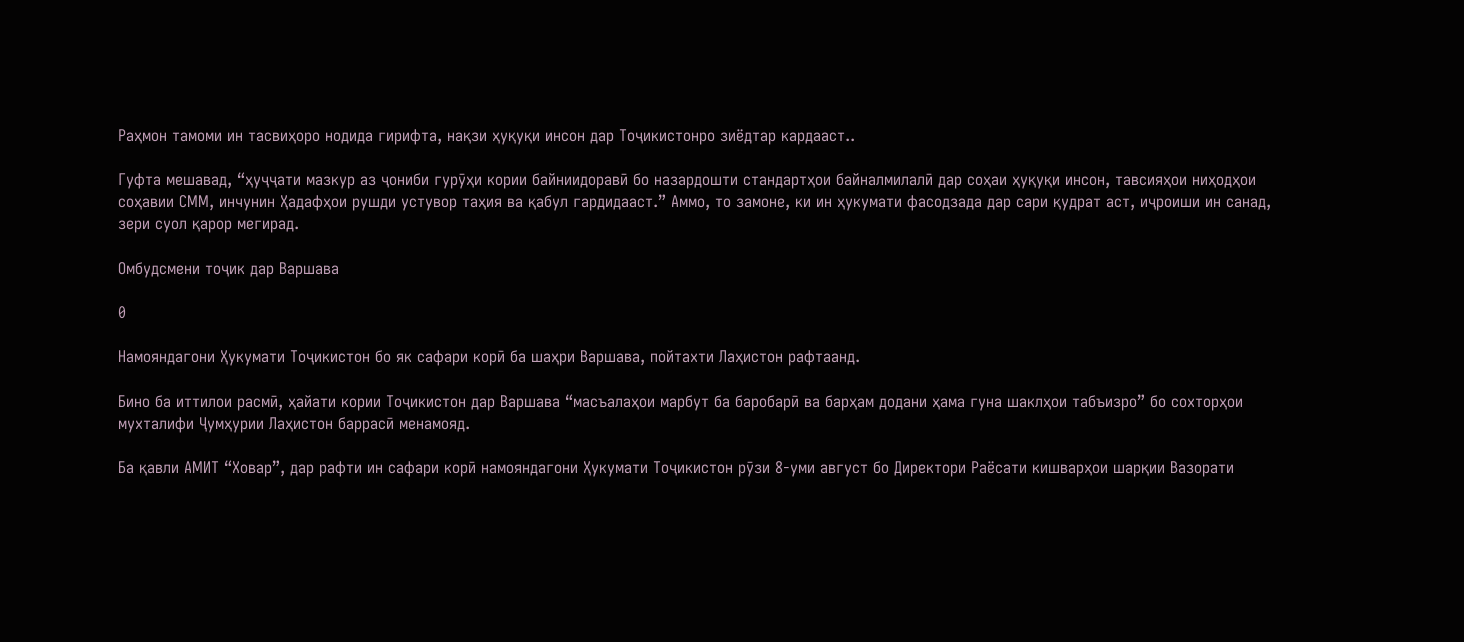Раҳмон тамоми ин тасвиҳоро нодида гирифта, нақзи ҳуқуқи инсон дар Тоҷикистонро зиёдтар кардааст..

Гуфта мешавад, “ҳуҷҷати мазкур аз ҷониби гурӯҳи кории байниидоравӣ бо назардошти стандартҳои байналмилалӣ дар соҳаи ҳуқуқи инсон, тавсияҳои ниҳодҳои соҳавии СММ, инчунин Ҳадафҳои рушди устувор таҳия ва қабул гардидааст.” Аммо, то замоне, ки ин ҳукумати фасодзада дар сари қудрат аст, иҷроиши ин санад, зери суол қарор мегирад.

Омбудсмени тоҷик дар Варшава

0

Намояндагони Ҳукумати Тоҷикистон бо як сафари корӣ ба шаҳри Варшава, пойтахти Лаҳистон рафтаанд.

Бино ба иттилои расмӣ, ҳайати кории Тоҷикистон дар Варшава “масъалаҳои марбут ба баробарӣ ва барҳам додани ҳама гуна шаклҳои табъизро” бо сохторҳои мухталифи Ҷумҳурии Лаҳистон баррасӣ менамояд.

Ба қавли АМИТ “Ховар”, дар рафти ин сафари корӣ намояндагони Ҳукумати Тоҷикистон рӯзи 8-уми август бо Директори Раёсати кишварҳои шарқии Вазорати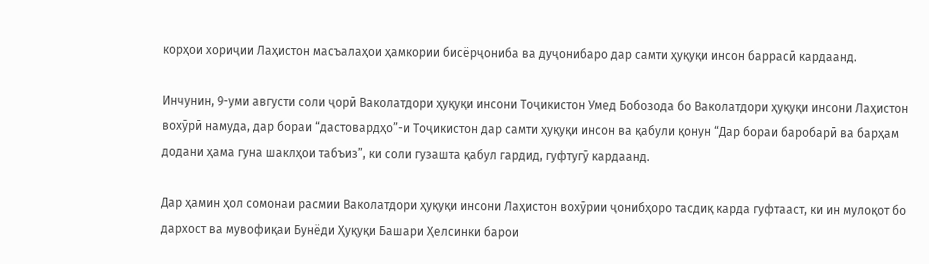корҳои хориҷии Лаҳистон масъалаҳои ҳамкории бисёрҷониба ва дуҷонибаро дар самти ҳуқуқи инсон баррасӣ кардаанд.

Инчунин, 9-уми августи соли ҷорӣ Ваколатдори ҳуқуқи инсони Тоҷикистон Умед Бобозода бо Ваколатдори ҳуқуқи инсони Лаҳистон вохӯрӣ намуда, дар бораи “дастовардҳо”-и Тоҷикистон дар самти ҳуқуқи инсон ва қабули қонун “Дар бораи баробарӣ ва барҳам додани ҳама гуна шаклҳои табъиз”, ки соли гузашта қабул гардид, гуфтугӯ кардаанд.

Дар ҳамин ҳол сомонаи расмии Ваколатдори ҳуқуқи инсони Лаҳистон вохӯрии ҷонибҳоро тасдиқ карда гуфтааст, ки ин мулоқот бо дархост ва мувофиқаи Бунёди Ҳуқуқи Башари Ҳелсинки барои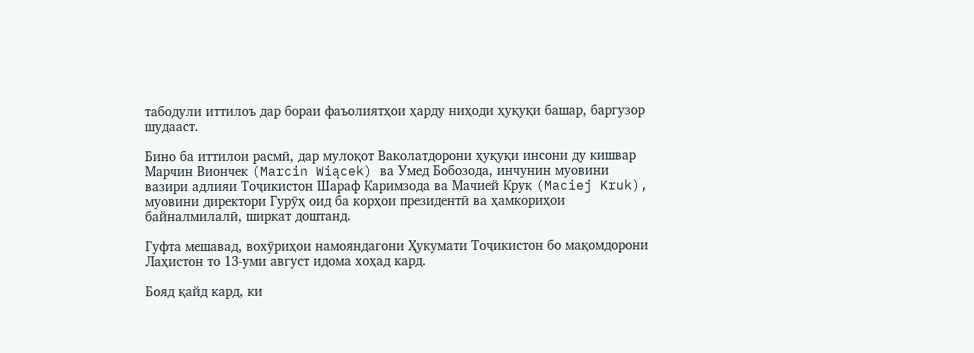табодули иттилоъ дар бораи фаъолиятҳои ҳарду ниҳоди ҳуқуқи башар, баргузор шудааст.

Бино ба иттилои расмӣ, дар мулоқот Ваколатдорони ҳуқуқи инсони ду кишвар Марчин Виончек (Marcin Wiącek) ва Умед Бобозода, инчунин муовини вазири адлияи Тоҷикистон Шараф Каримзода ва Мачией Крук (Maciej Kruk), муовини директори Гурӯҳ оид ба корҳои президентӣ ва ҳамкориҳои байналмилалӣ, ширкат доштанд.

Гуфта мешавад, вохӯриҳои намояндагони Ҳукумати Тоҷикистон бо мақомдорони Лаҳистон то 13-уми август идома хоҳад кард.

Бояд қайд кард, ки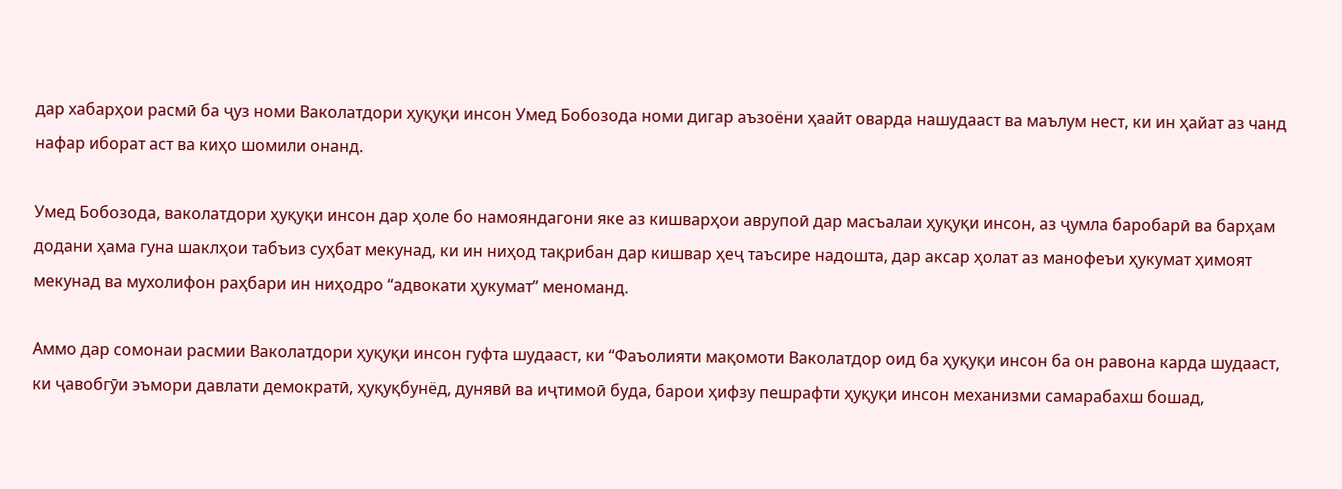дар хабарҳои расмӣ ба ҷуз номи Ваколатдори ҳуқуқи инсон Умед Бобозода номи дигар аъзоёни ҳаайт оварда нашудааст ва маълум нест, ки ин ҳайат аз чанд нафар иборат аст ва киҳо шомили онанд.

Умед Бобозода, ваколатдори ҳуқуқи инсон дар ҳоле бо намояндагони яке аз кишварҳои аврупоӣ дар масъалаи ҳуқуқи инсон, аз ҷумла баробарӣ ва барҳам додани ҳама гуна шаклҳои табъиз суҳбат мекунад, ки ин ниҳод тақрибан дар кишвар ҳеҷ таъсире надошта, дар аксар ҳолат аз манофеъи ҳукумат ҳимоят мекунад ва мухолифон раҳбари ин ниҳодро “адвокати ҳукумат” меноманд.

Аммо дар сомонаи расмии Ваколатдори ҳуқуқи инсон гуфта шудааст, ки “Фаъолияти мақомоти Ваколатдор оид ба ҳуқуқи инсон ба он равона карда шудааст, ки ҷавобгӯи эъмори давлати демократӣ, ҳуқуқбунёд, дунявӣ ва иҷтимоӣ буда, барои ҳифзу пешрафти ҳуқуқи инсон механизми самарабахш бошад,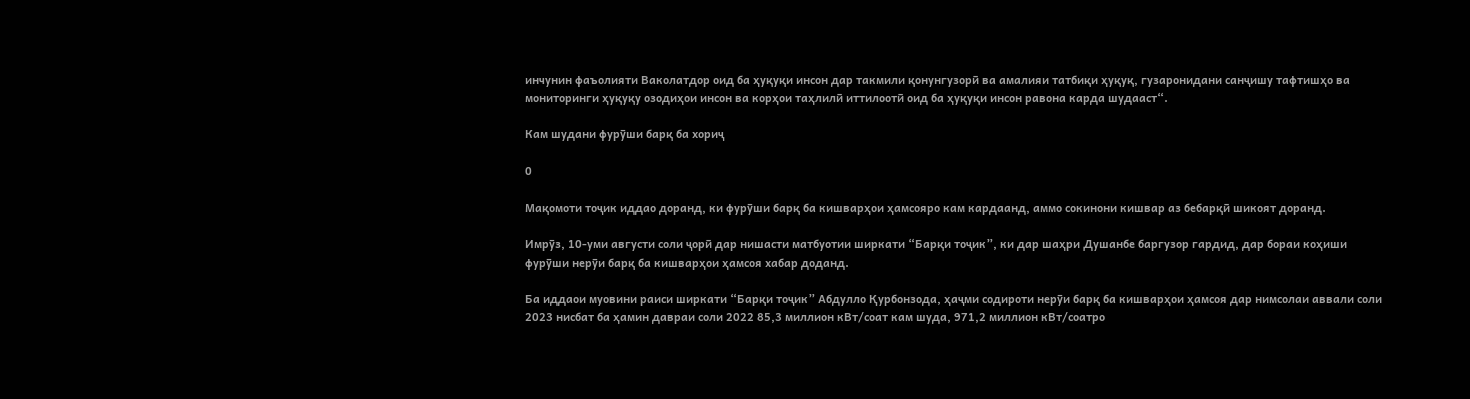инчунин фаъолияти Ваколатдор оид ба ҳуқуқи инсон дар такмили қонунгузорӣ ва амалияи татбиқи ҳуқуқ, гузаронидани санҷишу тафтишҳо ва мониторинги ҳуқуқу озодиҳои инсон ва корҳои таҳлилӣ иттилоотӣ оид ба ҳуқуқи инсон равона карда шудааст“.

Кам шудани фурӯши барқ ба хориҷ

0

Мақомоти тоҷик иддао доранд, ки фурӯши барқ ба кишварҳои ҳамсояро кам кардаанд, аммо сокинони кишвар аз бебарқӣ шикоят доранд.

Имрӯз, 10-уми августи соли ҷорӣ дар нишасти матбуотии ширкати “Барқи тоҷик”, ки дар шаҳри Душанбе баргузор гардид, дар бораи коҳиши фурӯши нерӯи барқ ба кишварҳои ҳамсоя хабар доданд.

Ба иддаои муовини раиси ширкати “Барқи тоҷик” Абдулло Қурбонзода, ҳаҷми содироти нерӯи барқ ба кишварҳои ҳамсоя дар нимсолаи аввали соли 2023 нисбат ба ҳамин давраи соли 2022 85,3 миллион кВт/соат кам шуда, 971,2 миллион кВт/соатро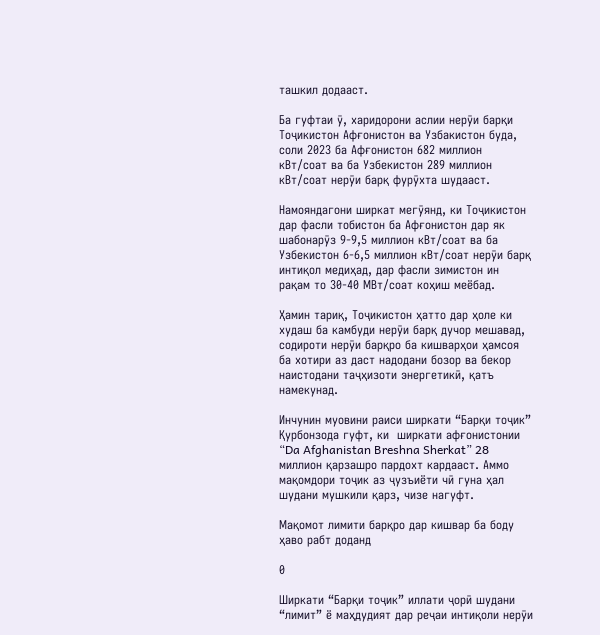ташкил додааст.

Ба гуфтаи ӯ, харидорони аслии нерӯи барқи Тоҷикистон Афғонистон ва Узбакистон буда, соли 2023 ба Афғонистон 682 миллион кВт/соат ва ба Узбекистон 289 миллион кВт/соат нерӯи барқ фурӯхта шудааст.

Намояндагони ширкат мегӯянд, ки Тоҷикистон дар фасли тобистон ба Афғонистон дар як шабонарӯз 9-9,5 миллион кВт/соат ва ба Узбекистон 6-6,5 миллион кВт/соат нерӯи барқ интиқол медиҳад, дар фасли зимистон ин рақам то 30-40 МВт/соат коҳиш меёбад.

Ҳамин тариқ, Тоҷикистон ҳатто дар ҳоле ки худаш ба камбуди нерӯи барқ дучор мешавад, содироти нерӯи барқро ба кишварҳои ҳамсоя ба хотири аз даст надодани бозор ва бекор наистодани таҷҳизоти энергетикӣ, қатъ намекунад.

Инчунин муовини раиси ширкати “Барқи тоҷик” Қурбонзода гуфт, ки  ширкати афғонистонии “Da Afghanistan Breshna Sherkat” 28 миллион қарзашро пардохт кардааст. Аммо мақомдори тоҷик аз ҷузъиёти чӣ гуна ҳал шудани мушкили қарз, чизе нагуфт.

Мақомот лимити барқро дар кишвар ба боду ҳаво рабт доданд

0

Ширкати “Барқи тоҷик” иллати ҷорӣ шудани “лимит” ё маҳдудият дар реҷаи интиқоли нерӯи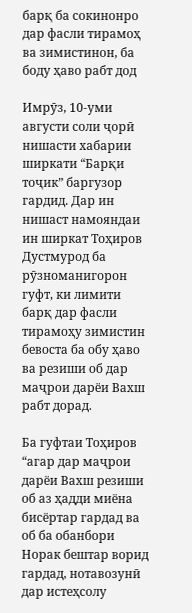барқ ба сокинонро дар фасли тирамоҳ ва зимистинон, ба боду ҳаво рабт дод

Имрӯз, 10-уми августи соли ҷорӣ нишасти хабарии ширкати “Барқи тоҷик” баргузор гардид. Дар ин нишаст намояндаи ин ширкат Тоҳиров Дустмурод ба рӯзноманигорон гуфт, ки лимити барқ дар фасли тирамоҳу зимистин бевоста ба обу ҳаво ва резиши об дар маҷрои дарёи Вахш рабт дорад.

Ба гуфтаи Тоҳиров “агар дар маҷрои дарёи Вахш резиши об аз ҳадди миёна бисёртар гардад ва об ба обанбори Норак бештар ворид гардад, нотавозунӣ дар истеҳсолу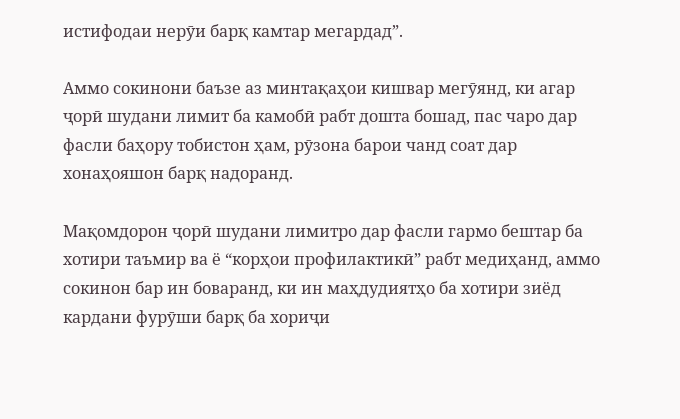истифодаи нерӯи барқ камтар мегардад”.

Аммо сокинони баъзе аз минтақаҳои кишвар мегӯянд, ки агар ҷорӣ шудани лимит ба камобӣ рабт дошта бошад, пас чаро дар фасли баҳору тобистон ҳам, рӯзона барои чанд соат дар хонаҳояшон барқ надоранд.

Мақомдорон ҷорӣ шудани лимитро дар фасли гармо бештар ба хотири таъмир ва ё “корҳои профилактикӣ” рабт медиҳанд, аммо сокинон бар ин боваранд, ки ин маҳдудиятҳо ба хотири зиёд кардани фурӯши барқ ба хориҷи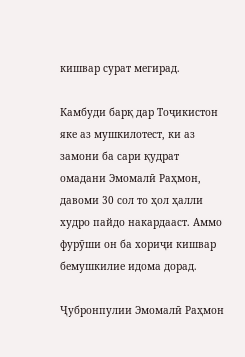кишвар сурат мегирад.

Камбуди барқ дар Тоҷикистон яке аз мушкилотест, ки аз замони ба сари қудрат омадани Эмомалӣ Раҳмон, давоми 30 сол то ҳол ҳалли худро пайдо накардааст. Аммо фурӯши он ба хориҷи кишвар бемушкилие идома дорад.

Ҷубронпулии Эмомалӣ Раҳмон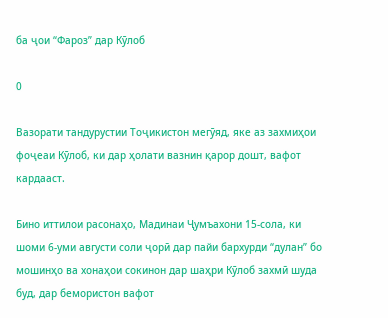ба ҷои “Фароз” дар Кӯлоб

0

Вазорати тандурустии Тоҷикистон мегӯяд, яке аз захмиҳои фоҷеаи Кӯлоб, ки дар ҳолати вазнин қарор дошт, вафот кардааст.

Бино иттилои расонаҳо, Мадинаи Ҷумъахони 15-сола, ки шоми 6-уми августи соли ҷорӣ дар пайи бархурди “дулан” бо мошинҳо ва хонаҳои сокинон дар шаҳри Кӯлоб захмӣ шуда буд, дар бемористон вафот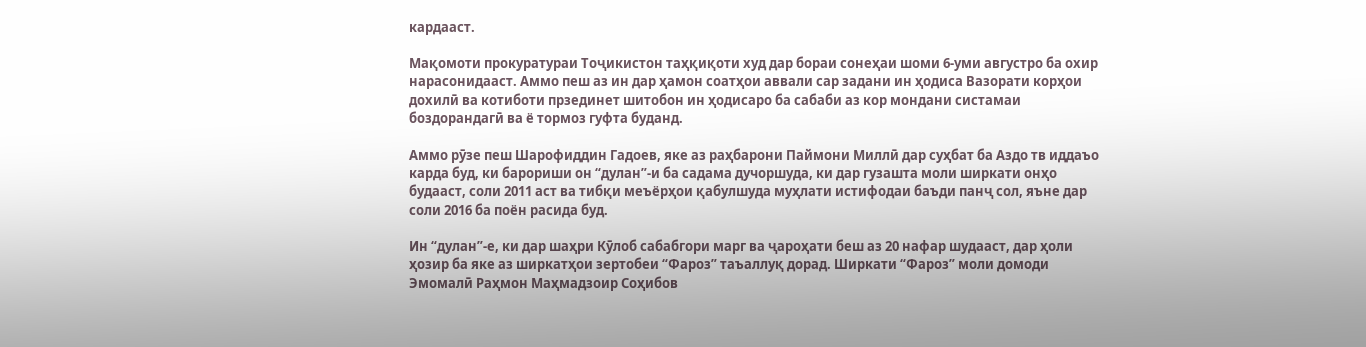кардааст.

Мақомоти прокуратураи Тоҷикистон таҳқиқоти худ дар бораи сонеҳаи шоми 6-уми августро ба охир нарасонидааст. Аммо пеш аз ин дар ҳамон соатҳои аввали сар задани ин ҳодиса Вазорати корҳои дохилӣ ва котиботи прзединет шитобон ин ҳодисаро ба сабаби аз кор мондани систамаи боздорандагӣ ва ё тормоз гуфта буданд.

Аммо рӯзе пеш Шарофиддин Гадоев, яке аз раҳбарони Паймони Миллӣ дар суҳбат ба Аздо тв иддаъо карда буд, ки барориши он “дулан”-и ба садама дучоршуда, ки дар гузашта моли ширкати онҳо будааст, соли 2011 аст ва тибқи меъёрҳои қабулшуда муҳлати истифодаи баъди панҷ сол, яъне дар соли 2016 ба поён расида буд.

Ин “дулан”-е, ки дар шаҳри Кӯлоб сабабгори марг ва ҷароҳати беш аз 20 нафар шудааст, дар ҳоли ҳозир ба яке аз ширкатҳои зертобеи “Фароз” таъаллуқ дорад. Ширкати “Фароз” моли домоди Эмомалӣ Раҳмон Маҳмадзоир Соҳибов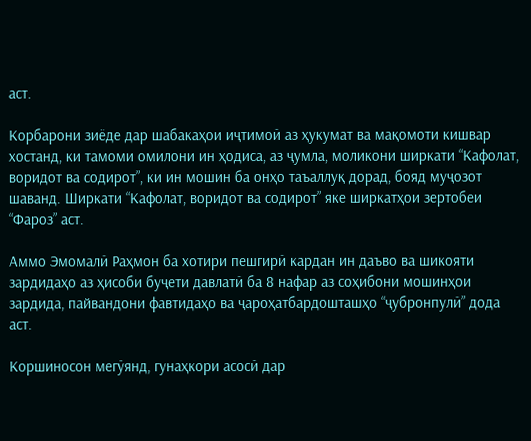аст.

Корбарони зиёде дар шабакаҳои иҷтимоӣ аз ҳукумат ва мақомоти кишвар хостанд, ки тамоми омилони ин ҳодиса, аз ҷумла, моликони ширкати “Кафолат, воридот ва содирот”, ки ин мошин ба онҳо таъаллуқ дорад, бояд муҷозот шаванд. Ширкати “Кафолат, воридот ва содирот” яке ширкатҳои зертобеи “Фароз” аст.

Аммо Эмомалӣ Раҳмон ба хотири пешгирӣ кардан ин даъво ва шикояти зардидаҳо аз ҳисоби буҷети давлатӣ ба 8 нафар аз соҳибони мошинҳои зардида, пайвандони фавтидаҳо ва ҷароҳатбардошташҳо “ҷубронпулӣ” дода аст.

Коршиносон мегӯянд, гунаҳкори асосӣ дар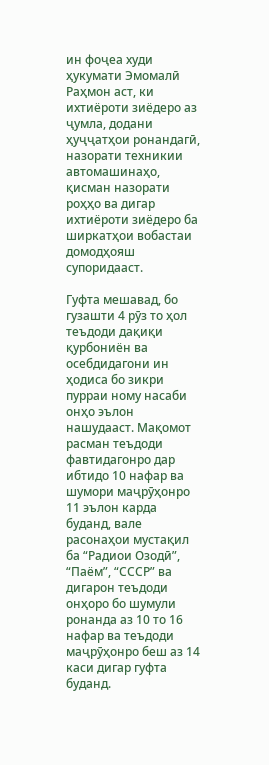ин фоҷеа худи ҳукумати Эмомалӣ Раҳмон аст, ки ихтиёроти зиёдеро аз ҷумла, додани ҳуҷҷатҳои ронандагӣ, назорати техникии автомашинаҳо, қисман назорати роҳҳо ва дигар ихтиёроти зиёдеро ба ширкатҳои вобастаи домодҳояш супоридааст.

Гуфта мешавад, бо гузашти 4 рӯз то ҳол теъдоди дақиқи қурбониён ва осебдидагони ин ҳодиса бо зикри пурраи ному насаби онҳо эълон нашудааст. Мақомот расман теъдоди фавтидагонро дар ибтидо 10 нафар ва шумори маҷрӯҳонро 11 эълон карда буданд, вале расонаҳои мустақил ба “Радиои Озодӣ”, “Паём”, “СССР” ва дигарон теъдоди онҳоро бо шумули ронанда аз 10 то 16 нафар ва теъдоди маҷрӯҳонро беш аз 14 каси дигар гуфта буданд.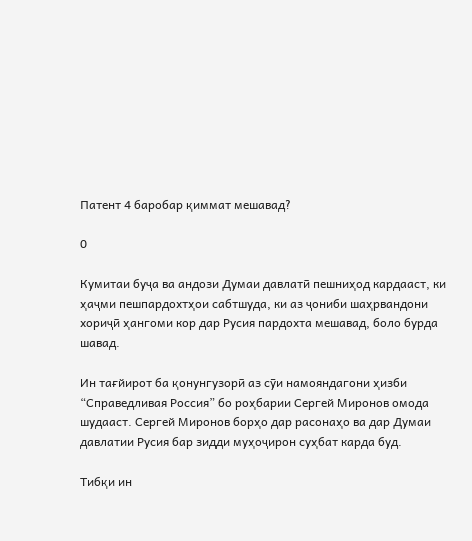Патент 4 баробар қиммат мешавад?

0

Кумитаи буҷа ва андози Думаи давлатӣ пешниҳод кардааст, ки ҳаҷми пешпардохтҳои сабтшуда, ки аз ҷониби шаҳрвандони хориҷӣ ҳангоми кор дар Русия пардохта мешавад, боло бурда шавад.

Ин тағйирот ба қонунгузорӣ аз сӯи намояндагони ҳизби “Справедливая Россия” бо роҳбарии Сергей Миронов омода шудааст. Сергей Миронов борҳо дар расонаҳо ва дар Думаи давлатии Русия бар зидди муҳоҷирон суҳбат карда буд.

Тибқи ин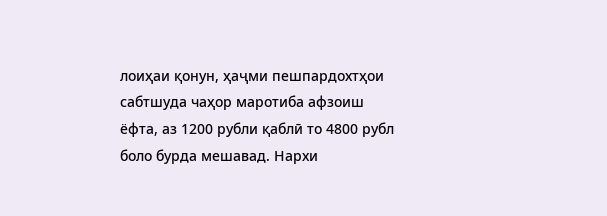лоиҳаи қонун, ҳаҷми пешпардохтҳои сабтшуда чаҳор маротиба афзоиш ёфта, аз 1200 рубли қаблӣ то 4800 рубл боло бурда мешавад. Нархи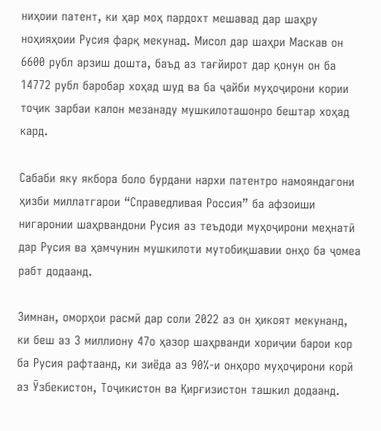ниҳоии патент, ки ҳар моҳ пардохт мешавад дар шаҳру ноҳияҳоии Русия фарқ мекунад. Мисол дар шаҳри Маскав он 6600 рубл арзиш дошта, баъд аз тағйирот дар қонун он ба 14772 рубл баробар хоҳад шуд ва ба ҷайби муҳоҷирони кории тоҷик зарбаи калон мезанаду мушкилоташонро бештар хоҳад кард.

Сабаби яку якбора боло бурдани нархи патентро намояндагони ҳизби миллатгарои “Справедливая Россия” ба афзоиши нигаронии шаҳрвандони Русия аз теъдоди муҳоҷирони меҳнатӣ дар Русия ва ҳамчунин мушкилоти мутобиқшавии онҳо ба ҷомеа рабт додаанд.

Зимнан, оморҳои расмӣ дар соли 2022 аз он ҳикоят мекунанд, ки беш аз 3 миллиону 47о ҳазор шаҳрванди хориҷии барои кор ба Русия рафтаанд, ки зиёда аз 90%-и онҳоро муҳоҷирони корӣ аз Ӯзбекистон, Тоҷикистон ва Қирғизистон ташкил додаанд.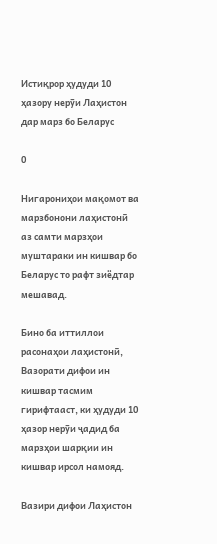Истиқрор ҳудуди 10 ҳазору нерӯи Лаҳистон дар марз бо Беларус

0

Нигарониҳои мақомот ва марзбонони лаҳистонӣ аз самти марзҳои муштараки ин кишвар бо Беларус то рафт зиёдтар мешавад.

Бино ба иттиллои расонаҳои лаҳистонӣ, Вазорати дифои ин кишвар тасмим гирифтааст, ки ҳудуди 10 ҳазор нерӯи ҷадид ба марзҳои шарқии ин кишвар ирсол намояд.

Вазири дифои Лаҳистон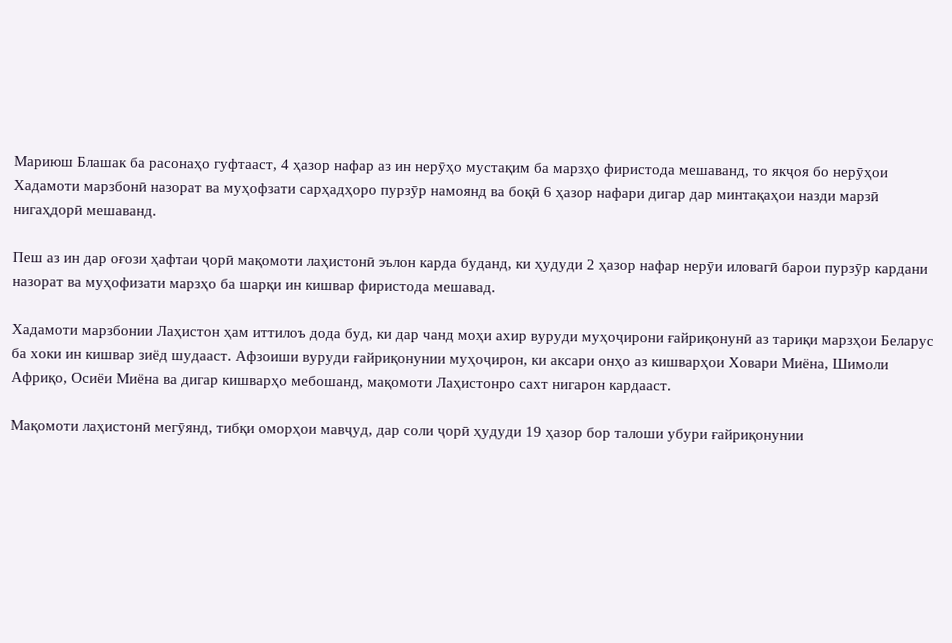Мариюш Блашак ба расонаҳо гуфтааст, 4 ҳазор нафар аз ин нерӯҳо мустақим ба марзҳо фиристода мешаванд, то якҷоя бо нерӯҳои Хадамоти марзбонӣ назорат ва муҳофзати сарҳадҳоро пурзӯр намоянд ва боқӣ 6 ҳазор нафари дигар дар минтақаҳои назди марзӣ нигаҳдорӣ мешаванд.

Пеш аз ин дар оғози ҳафтаи ҷорӣ мақомоти лаҳистонӣ эълон карда буданд, ки ҳудуди 2 ҳазор нафар нерӯи иловагӣ барои пурзӯр кардани назорат ва муҳофизати марзҳо ба шарқи ин кишвар фиристода мешавад.

Хадамоти марзбонии Лаҳистон ҳам иттилоъ дода буд, ки дар чанд моҳи ахир вуруди муҳоҷирони ғайриқонунӣ аз тариқи марзҳои Беларус ба хоки ин кишвар зиёд шудааст. Афзоиши вуруди ғайриқонунии муҳоҷирон, ки аксари онҳо аз кишварҳои Ховари Миёна, Шимоли Африқо, Осиёи Миёна ва дигар кишварҳо мебошанд, мақомоти Лаҳистонро сахт нигарон кардааст.

Мақомоти лаҳистонӣ мегӯянд, тибқи оморҳои мавҷуд, дар соли ҷорӣ ҳудуди 19 ҳазор бор талоши убури ғайриқонунии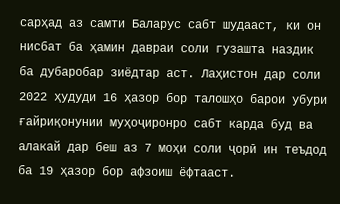сарҳад аз самти Баларус сабт шудааст, ки он нисбат ба ҳамин давраи соли гузашта наздик ба дубаробар зиёдтар аст. Лаҳистон дар соли 2022 ҳудуди 16 ҳазор бор талошҳо барои убури ғайриқонунии муҳоҷиронро сабт карда буд ва алакай дар беш аз 7 моҳи соли ҷорӣ ин теъдод ба 19 ҳазор бор афзоиш ёфтааст.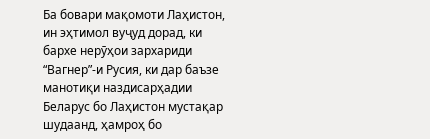Ба бовари мақомоти Лаҳистон, ин эҳтимол вуҷуд дорад, ки бархе нерӯҳои зархариди “Вагнер”-и Русия, ки дар баъзе манотиқи наздисарҳадии Беларус бо Лаҳистон мустақар шудаанд, ҳамроҳ бо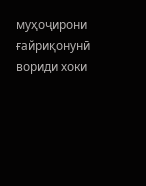муҳоҷирони ғайриқонунӣ вориди хоки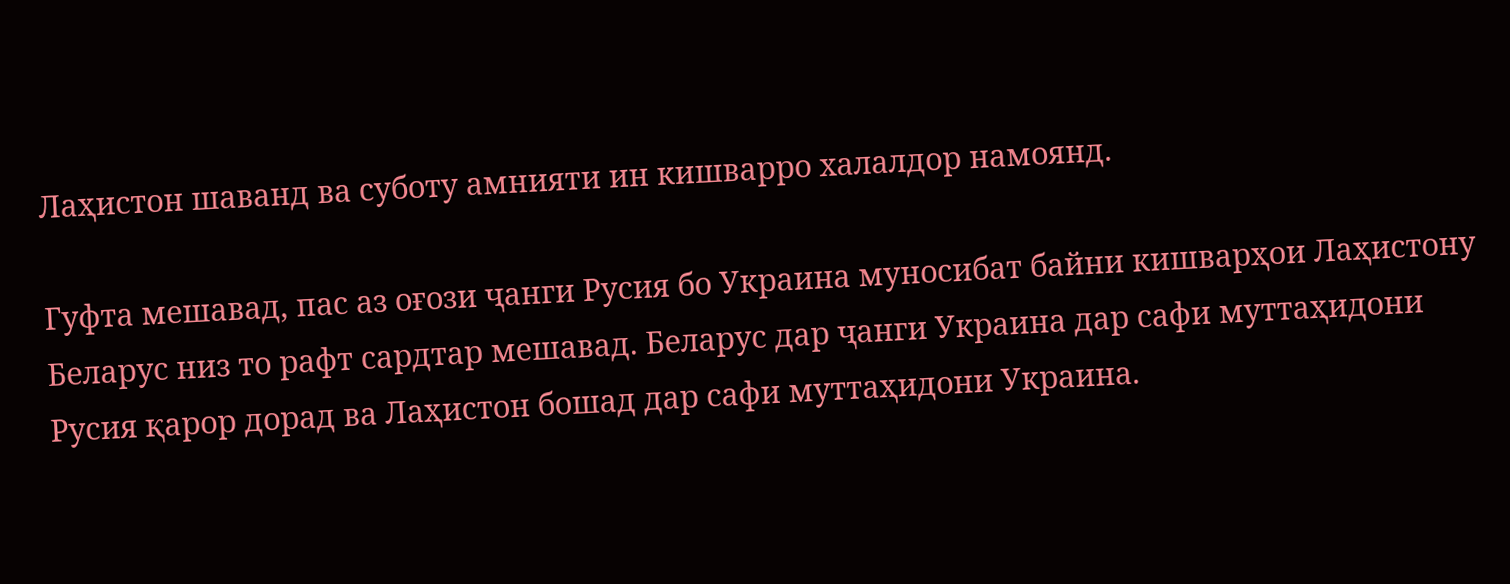Лаҳистон шаванд ва суботу амнияти ин кишварро халалдор намоянд.

Гуфта мешавад, пас аз оғози ҷанги Русия бо Украина муносибат байни кишварҳои Лаҳистону Беларус низ то рафт сардтар мешавад. Беларус дар ҷанги Украина дар сафи муттаҳидони Русия қарор дорад ва Лаҳистон бошад дар сафи муттаҳидони Украина.